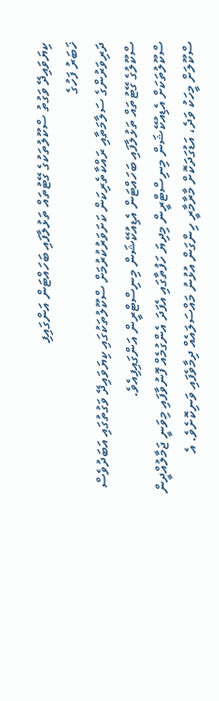ކިޔަވައިދޭ ވަގުތު ސްކޫލުތަކުގެ ގޭޓުތައް ތަޅުލާފައި ބަހައްޓަން އަންގައިފި
ޚަބަރު ފަހުގެ
ދަރިވަރުންގެ ސަލާމަތާއި ރައްކާތެރިކަން ކަށަވަރުކުރުމަށް ސްކޫލުތަކުގައި ކިޔަވައިދޭ ވަގުތުގައި އަބަދުވެސް ސްކޫލުގެ ގޭޓުތައް ތަޅުލާފައި ބަހައްޓަން އެޑިއުކޭޝަން މިނިސްޓްރީން އަންގައިފިއެވެ.
ސްކޫލުތަކަށް އެޑިއުކޭޝަން މިނިސްޓްރީން މިދިޔަ ހަފުތާގައި އެފަދަ އެންގުމެއް ފޮނުވާފައި މިވަނީ ޖަމާލުއްދީން ސްކޫލަށް މީހަކު ވަދެ، އަޑުގަދަކޮށް މާރާމާރީ ހިންގަން އުޅުނު މައްސަލައެއް ދިމާވެފައި ވަނިކޮށެވެ. އެ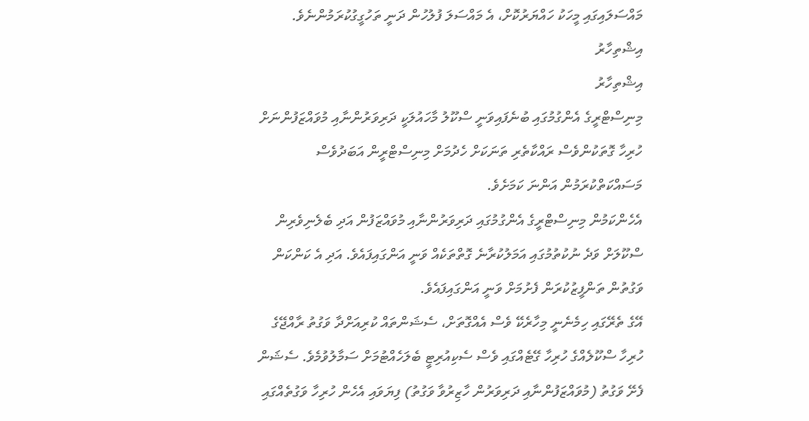މައްސަލައިގައި މީހަކު ހައްޔަރުކޮށް، އެ މައްސަލަ ފުލުހުން ދަނީ ތަހުގީގުކުރަމުންނެވެ.
އިޝްތިހާރު
އިޝްތިހާރު
މިނިސްޓްރީގެ އެންގުމުގައި ބުނެފައިވަނީ ސްކޫލު މާހައުލަކީ ދަރިވަރުންނާއި މުވައްޒަފުންނަށް ހުރިހާ ގޮތަކުންވެސް ރައްކާތެރި ތަނަކަށް ހެދުމަށް މިނިސްޓްރީން އަބަދުވެސް މަސައްކަތްކުރަމުން އަންނަ ކަމަށެވެ.
އެހެންކަމުން މިނިސްޓްރީގެ އެންގުމުގައި ދަރިވަރުންނާއި މުވައްޒަފުން އަދި ބެލެނިވެރިން ސްކޫލަށް ވަދެ ނުކުތުމުގައި އަމަލުކުރާނެ ގޮތްތަކެއް ވަނީ އަންގައިފައެވެ. އަދި އެ ކަންކަން ވަގުތުން ތަންފީޒުކުރަން ފެށުމަށް ވަނީ އަންގައިފައެވެ.
އޭގެ ތެރޭގައި ހިމެނެނީ މިހާރެކޭ ވެސް އެއްގޮތަށް، ސެޝަންތައް ކުރިއަށްދާ ވަގުތު ރާއްޖޭގެ ހުރިހާ ސްކޫލެއްގެ ހުރިހާ ގޭޓެއްގައި ވެސް ސެކިއުރިޓީ ބެލަހެއްޓުމަށް ސަމާލުވުމެވެ. ސެޝަން ފެށޭ ވަގުތު (މުވައްޒަފުންނާއި ދަރިވަރުން ހާޒިރުވާ ވަގުތު) ފިޔަވައި އެހެން ހުރިހާ ވަގުތެއްގައި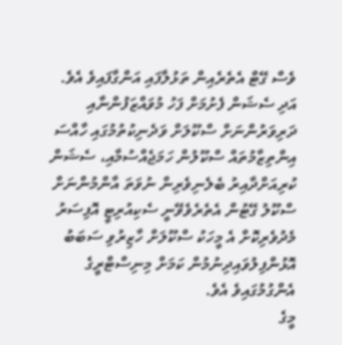ވެސް ގޭޓް އެތެރެއިން ތަޅުލާފައި އަންގާފައިވެ އެވެ.
އަދި ސެޝަން ފެށުމަށް ފަހު މުވައްޒަފުންނާއި ދަރިވަރުންނަށް ސްކޫލަށް ވަދެނިކުތުމުގައި ހާއްސަ އިންތިޒާމުތައް ސްކޫލުން ހަމަޖެއްސުމާއި، ސެޝަން ކުރިއަށްދާއިރު ބެލެނިވެރިން ނުވަތަ އާންމުންނަށް ސްކޫލު ގޭޓުން އެތެރެވެވޭނީ ސެކިއުރިޓީ އޮފިސަރު މެދުވެރިކޮށް އެ މީހަކު ސްކޫލަށް ހާޒިރުވި ސަބަބު އޮޅުންފިލުވައިދިނުމުން ކަމަށް މިނިސްޓްރީގެ އެންގުމުގައިވެ އެވެ.
މީގެ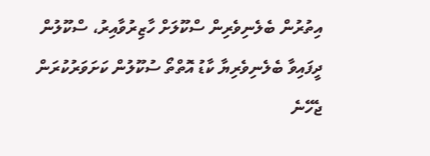އިތުރުން ބެލެނިވެރިން ސްކޫލަށް ހާޒިރުވާއިރު، ސްކޫލުން ދީފައިވާ ބެލެނިވެރިޔާ ކާޑު އޮތްތޯ ސުކޫލުން ކަށަވަރުކުރަން ޖެހޭނެ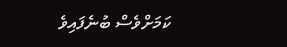ކަމަށްވެސް ބުނެފައިވެ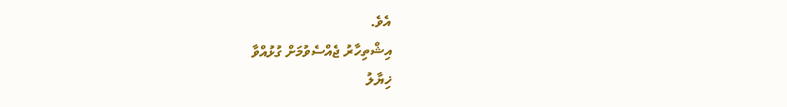އެވެ.
އިޝްތިހާރު ޖެއްސެވުމަށް ގުޅުއްވާ
ޚިޔާލު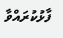ފާޅުކުރައްވާ